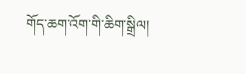གོད་ཆག་འོག་གི་ཆིག་སྒྲིལ།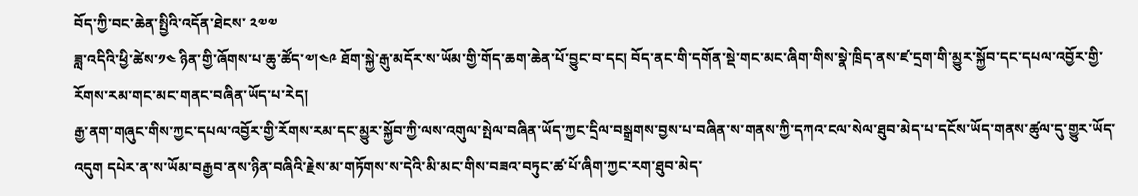བོད་ཀྱི་བང་ཆེན་སྤྱིའི་འདོན་ཐེངས་ ༢༧༧
ཟླ་འདིའི་ཕྱི་ཚེས་༡༤ ཉིན་གྱི་ཞོགས་པ་ཆུ་ཚོད་༧།༤༩ ཐོག་སྐྱེ་རྒུ་མདོར་ས་ཡོམ་གྱི་གོད་ཆག་ཆེན་པོ་བྱུང་བ་དང། བོད་ནང་གི་དགོན་སྡེ་གང་མང་ཞིག་གིས་སྣེ་ཁྲིད་ནས་ཛ་དྲག་གི་མྱུར་སྐྱོབ་དང་དཔལ་འབྱོར་གྱི་རོགས་རམ་གང་མང་གནང་བཞིན་ཡོད་པ་རེད།
རྒྱ་ནག་གཞུང་གིས་ཀྱང་དཔལ་འབྱོར་གྱི་རོགས་རམ་དང་མྱུར་སྐྱོབ་ཀྱི་ལས་འགུལ་སྤེལ་བཞིན་ཡོད་ཀྱང་དྲིལ་བསྒྲགས་བྱས་པ་བཞིན་ས་གནས་ཀྱི་དཀའ་ངལ་སེལ་ཐུབ་མེད་པ་དངོས་ཡོད་གནས་ཚུལ་དུ་གྱུར་ཡོད་འདུག དཔེར་ན་ས་ཡོམ་བརྒྱབ་ནས་ཉིན་བཞིའི་རྗེས་མ་གཏོགས་ས་དེའི་མི་མང་གིས་བཟའ་བཏུང་ཚ་པོ་ཞིག་ཀྱང་རག་ཐུབ་མེད་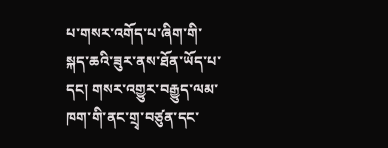པ་གསར་འགོད་པ་ཞིག་གི་སྐད་ཆའི་ཟུར་ནས་ཐོན་ཡོད་པ་དང། གསར་འགྱུར་བརྒྱུད་ལམ་ཁག་གི་ནང་གྲྭ་བཙུན་དང་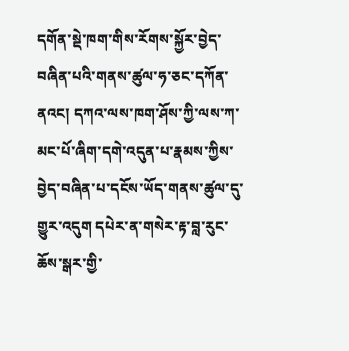དགོན་སྡེ་ཁག་གིས་རོགས་སྐྱོར་བྱེད་བཞིན་པའི་གནས་ཚུལ་ཧ་ཅང་དཀོན་ནའང། དཀའ་ལས་ཁག་ཤོས་ཀྱི་ལས་ཀ་མང་པོ་ཞིག་དགེ་འདུན་པ་རྣམས་ཀྱིས་བྱེད་བཞིན་པ་དངོས་ཡོད་གནས་ཚུལ་དུ་གྱུར་འདུག དཔེར་ན་གསེར་རྟ་བླ་རུང་ཆོས་སྒར་གྱི་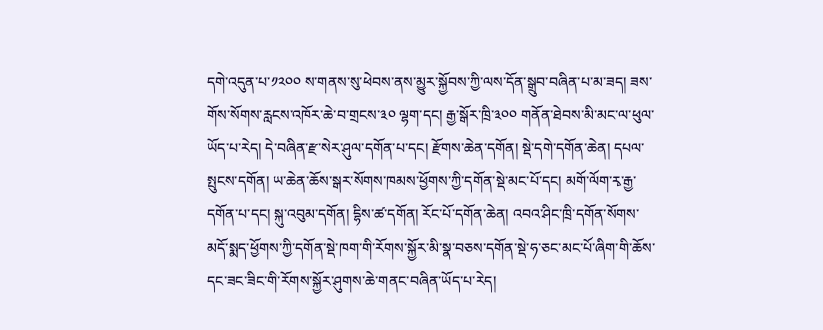དགེ་འདུན་པ་༡༢༠༠ ས་གནས་སུ་ཕེབས་ནས་མྱུར་སྐྱོབས་ཀྱི་ལས་དོན་སྒྲུབ་བཞིན་པ་མ་ཟད། ཟས་གོས་སོགས་རླངས་འཁོར་ཆེ་བ་གྲངས་༣༠ ལྷག་དང། རྒྱ་སྒོར་ཁྲི་༣༠༠ གནོན་ཐེབས་མི་མང་ལ་ཕུལ་ཡོད་པ་རེད། དེ་བཞིན་རྫ་སེར་ཤུལ་དགོན་པ་དང། རྫོགས་ཆེན་དགོན། སྡེ་དགེ་དགོན་ཆེན། དཔལ་སྤུངས་དགོན། ཡ་ཆེན་ཆོས་སྒར་སོགས་ཁམས་ཕྱོགས་ཀྱི་དགོན་སྡེ་མང་པོ་དང། མགོ་ལོག་རྭ་རྒྱ་དགོན་པ་དང། སྐུ་འབུམ་དགོན། དྷིས་ཚ་དགོན། རོང་པོ་དགོན་ཆེན། འབའ་ཤིང་ཁྲི་དགོན་སོགས་མདོ་སྨད་ཕྱོགས་ཀྱི་དགོན་སྡེ་ཁག་གི་རོགས་སྐྱོར་མི་སྣ་བཅས་དགོན་སྡེ་ཧ་ཅང་མང་པོ་ཞིག་གི་ཆོས་དང་ཟང་ཟིང་གི་རོགས་སྐྱོར་ཤུགས་ཆེ་གནང་བཞིན་ཡོད་པ་རེད།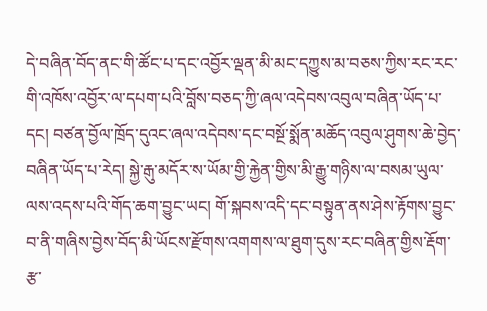དེ་བཞིན་བོད་ནང་གི་ཚོང་པ་དང་འབྱོར་ལྡན་མི་མང་དཀྱུས་མ་བཅས་ཀྱིས་རང་རང་གི་འཁོས་འབྱོར་ལ་དཔག་པའི་བློས་བཅད་ཀྱི་ཞལ་འདེབས་འབུལ་བཞིན་ཡོད་པ་དང། བཙན་བྱོལ་ཁྲོད་དུའང་ཞལ་འདེབས་དང་བསྔོ་སྨོན་མཆོད་འབུལ་ཤུགས་ཆེ་བྱེད་བཞིན་ཡོད་པ་རེད། སྐྱེ་རྒུ་མདོར་ས་ཡོམ་གྱི་རྐྱེན་གྱིས་མི་རྒྱུ་གཉིས་ལ་བསམ་ཡུལ་ལས་འདས་པའི་གོད་ཆག་བྱུང་ཡང། གོ་སྐབས་འདི་དང་བསྟུན་ནས་ཤེས་རྟོགས་བྱུང་བ་ནི་གཞིས་བྱེས་བོད་མི་ཡོངས་རྫོགས་འགགས་ལ་ཐུག་དུས་རང་བཞིན་གྱིས་རྡོག་རྩ་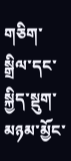གཅིག་སྒྲིལ་དང་སྐྱིད་སྡུག་མཉམ་མྱོང་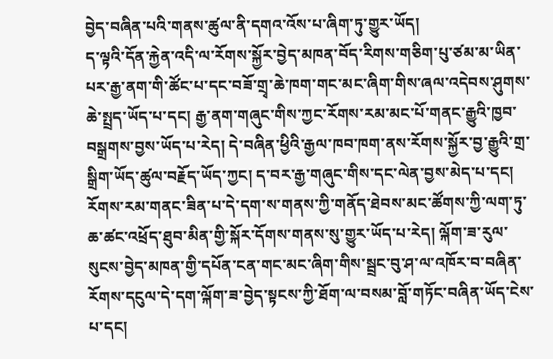བྱེད་བཞིན་པའི་གནས་ཚུལ་ནི་དགའ་འོས་པ་ཞིག་ཏུ་གྱུར་ཡོད།
ད་ལྟའི་དོན་རྐྱེན་འདི་ལ་རོགས་སྐྱོར་བྱེད་མཁན་བོད་རིགས་གཅིག་པུ་ཙམ་མ་ཡིན་པར་རྒྱ་ནག་གི་ཚོང་པ་དང་བཟོ་གྲྭ་ཆེ་ཁག་གང་མང་ཞིག་གིས་ཞལ་འདེབས་ཤུགས་ཆེ་སྤྲད་ཡོད་པ་དང། རྒྱ་ནག་གཞུང་གིས་ཀྱང་རོགས་རམ་མང་པོ་གནང་རྒྱུའི་ཁྱབ་བསྒྲགས་བྱས་ཡོད་པ་རེད། དེ་བཞིན་ཕྱིའི་རྒྱལ་ཁབ་ཁག་ནས་རོགས་སྐྱོར་བྱ་རྒྱུའི་གྲ་སྒྲིག་ཡོད་ཚུལ་བརྗོད་ཡོད་ཀྱང། ད་བར་རྒྱ་གཞུང་གིས་དང་ལེན་བྱས་མེད་པ་དང། རོགས་རམ་གནང་ཟིན་པ་དེ་དག་ས་གནས་ཀྱི་གནོད་ཐེབས་མང་ཚོགས་ཀྱི་ལག་ཏུ་ཆ་ཚང་འཕྲོད་ཐུབ་མིན་གྱི་སྐོར་དོགས་གནས་སུ་གྱུར་ཡོད་པ་རེད། ལྐོག་ཟ་རུལ་སུངས་བྱེད་མཁན་གྱི་དཔོན་ངན་གང་མང་ཞིག་གིས་སྦྲང་བུ་ཤ་ལ་འཁོར་བ་བཞིན་རོགས་དངུལ་དེ་དག་ལྐོག་ཟ་བྱེད་སྟངས་ཀྱི་ཐོག་ལ་བསམ་བློ་གཏོང་བཞིན་ཡོད་ངེས་པ་དང།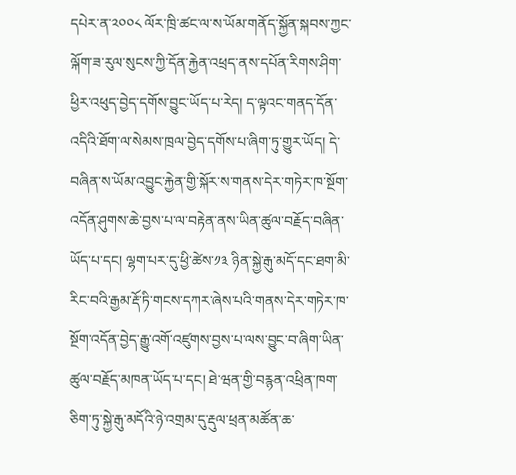དཔེར་ན་༢༠༠༨ ལོར་ཁྲི་ཚང་ལ་ས་ཡོམ་གནོད་སྐྱོན་སྐབས་ཀྱང་ལྐོག་ཟ་རུལ་སུངས་ཀྱི་དོན་རྐྱེན་འཕྲད་ནས་དཔོན་རིགས་ཤིག་ཕྱིར་འཕུད་བྱེད་དགོས་བྱུང་ཡོད་པ་རེད། ད་ལྟའང་གནད་དོན་འདིའི་ཐོག་ལ་སེམས་ཁྲལ་བྱེད་དགོས་པ་ཞིག་ཏུ་གྱུར་ཡོད། དེ་བཞིན་ས་ཡོམ་འབྱུང་རྐྱེན་གྱི་སྐོར་ས་གནས་དེར་གཏེར་ཁ་སྔོག་འདོན་ཤུགས་ཆེ་བྱས་པ་ལ་བརྟེན་ནས་ཡིན་ཚུལ་བརྗོད་བཞིན་ཡོད་པ་དང། ལྷག་པར་དུ་ཕྱི་ཚེས་༡༣ ཉིན་སྐྱེ་རྒུ་མདོ་དང་ཐག་མི་རིང་བའི་རྒྱམ་རྡོ་ཏི་གངས་དཀར་ཞེས་པའི་གནས་དེར་གཏེར་ཁ་སྔོག་འདོན་བྱེད་རྒྱུ་འགོ་འཛུགས་བྱས་པ་ལས་བྱུང་བ་ཞིག་ཡིན་ཚུལ་བརྗོད་མཁན་ཡོད་པ་དང། ཐེ་ཝན་གྱི་བརྙན་འཕྲིན་ཁག་ཅིག་ཏུ་སྐྱེ་རྒུ་མདོའི་ཉེ་འགྲམ་དུ་རྡུལ་ཕྲན་མཚོན་ཆ་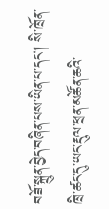བཟོ་སྐྲུན་བྱེད་བཞིན་པས་ཡིན་པ་དང། སི་ཁྲོན་ཁྲི་ཚང་དུ་ཡང་རྡུལ་ཕྲན་མཚོན་ཆའི་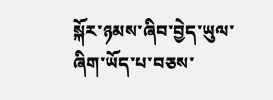སྐོར་ཉམས་ཞིབ་བྱེད་ཡུལ་ཞིག་ཡོད་པ་བཅས་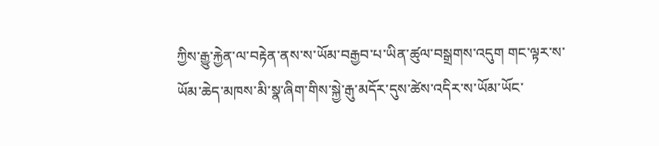ཀྱིས་རྒྱུ་རྐྱེན་ལ་བརྟེན་ནས་ས་ཡོམ་བརྒྱབ་པ་ཡིན་ཚུལ་བསྒྲགས་འདུག གང་ལྟར་ས་ཡོམ་ཆེད་མཁས་མི་སྣ་ཞིག་གིས་སྐྱེ་རྒུ་མདོར་དུས་ཚེས་འདིར་ས་ཡོམ་ཡོང་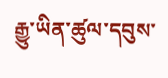རྒྱུ་ཡིན་ཚུལ་དབུས་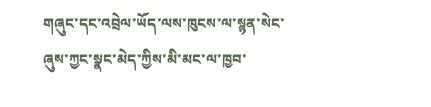གཞུང་དང་འབྲེལ་ཡོད་ལས་ཁུངས་ལ་སྙན་སེང་ཞུས་ཀྱང་སྣང་མེད་ཀྱིས་མི་མང་ལ་ཁྱབ་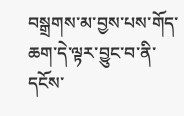བསྒྲགས་མ་བྱས་པས་གོད་ཆག་དེ་ལྟར་བྱུང་བ་ནི་དངོས་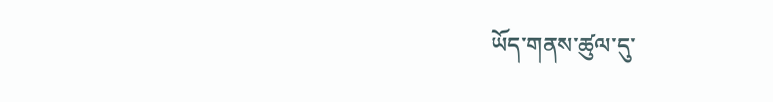ཡོད་གནས་ཚུལ་དུ་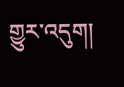གྱུར་འདུག།